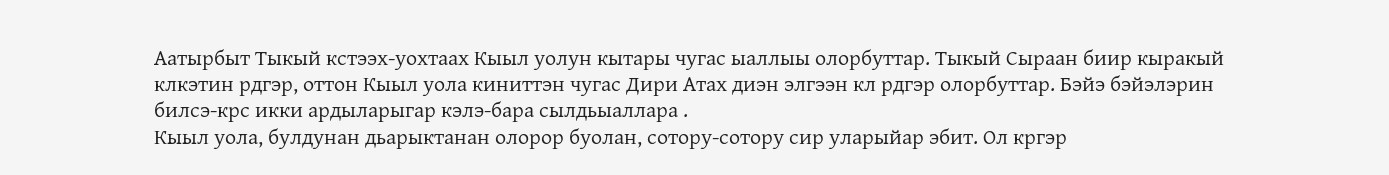Аатырбыт Тыкый кстээх-уохтаах Кыыл уолун кытары чугас ыаллыы олорбуттар. Тыкый Сыраан биир кыракый клкэтин рдгэр, оттон Кыыл уола киниттэн чугас Дири Атах диэн элгээн кл рдгэр олорбуттар. Бэйэ бэйэлэрин билсэ-крс икки ардыларыгар кэлэ-бара сылдьыаллара .
Кыыл уола, булдунан дьарыктанан олорор буолан, сотору-сотору сир уларыйар эбит. Ол кргэр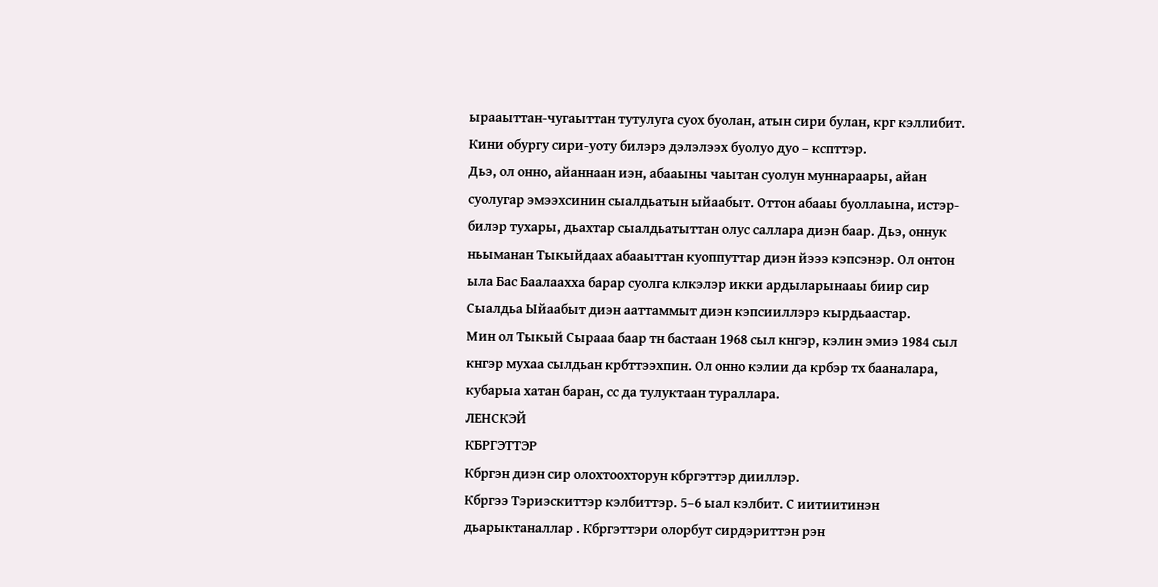ырааыттан-чугаыттан тутулуга суох буолан, атын сири булан, крг кэллибит. Кини обургу сири-уоту билэрэ дэлэлээх буолуо дуо – кспттэр.
Дьэ, ол онно, айаннаан иэн, абааыны чаытан суолун муннараары, айан суолугар эмээхсинин сыалдьатын ыйаабыт. Оттон абааы буоллаына, истэр-билэр тухары, дьахтар сыалдьатыттан олус саллара диэн баар. Дьэ, оннук ньыманан Тыкыйдаах абааыттан куоппуттар диэн йэээ кэпсэнэр. Ол онтон ыла Бас Баалаахха барар суолга клкэлэр икки ардыларынааы биир сир Сыалдьа Ыйаабыт диэн ааттаммыт диэн кэпсииллэрэ кырдьаастар.
Мин ол Тыкый Сырааа баар тн бастаан 1968 сыл кнгэр, кэлин эмиэ 1984 сыл кнгэр мухаа сылдьан крбттээхпин. Ол онно кэлии да крбэр тх бааналара, кубарыа хатан баран, сс да тулуктаан тураллара.
ЛЕНСКЭЙ
КБРГЭТТЭР
Кбргэн диэн сир олохтоохторун кбргэттэр дииллэр.
Кбргээ Тэриэскиттэр кэлбиттэр. 5–6 ыал кэлбит. С иитиитинэн дьарыктаналлар . Кбргэттэри олорбут сирдэриттэн рэн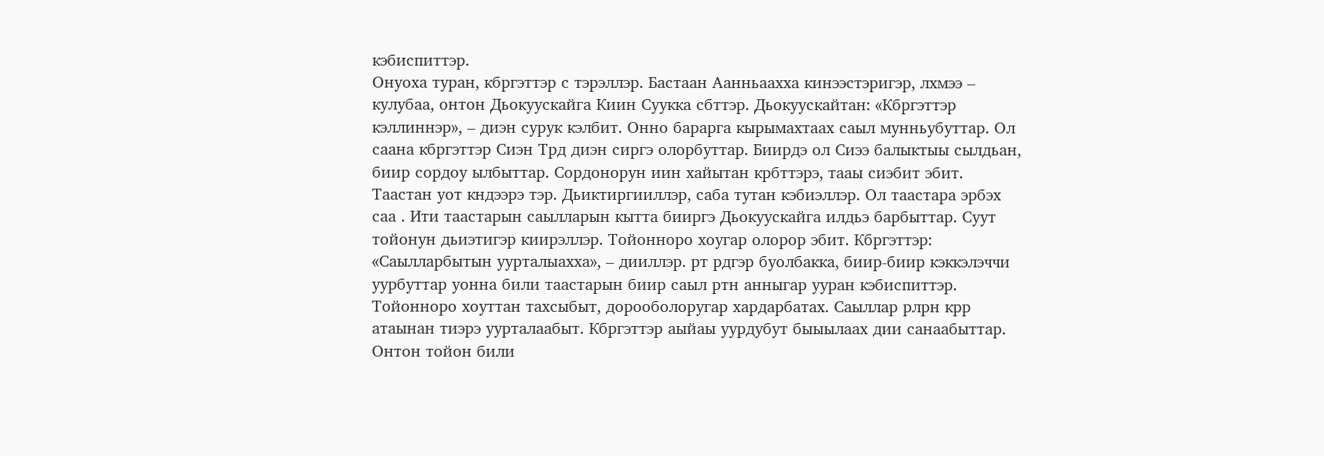кэбиспиттэр.
Онуоха туран, кбргэттэр с тэрэллэр. Бастаан Аанньаахха кинээстэригэр, лхмээ – кулубаа, онтон Дьокуускайга Киин Суукка сбттэр. Дьокуускайтан: «Кбргэттэр кэллиннэр», – диэн сурук кэлбит. Онно барарга кырымахтаах саыл мунньубуттар. Ол саана кбргэттэр Сиэн Трд диэн сиргэ олорбуттар. Биирдэ ол Сиээ балыктыы сылдьан, биир сордоу ылбыттар. Сордонорун иин хайытан крбттэрэ, тааы сиэбит эбит. Таастан уот кндээрэ тэр. Дьиктиргииллэр, саба тутан кэбиэллэр. Ол таастара эрбэх саа . Ити таастарын саылларын кытта бииргэ Дьокуускайга илдьэ барбыттар. Суут тойонун дьиэтигэр киирэллэр. Тойонноро хоугар олорор эбит. Кбргэттэр: «Саылларбытын уурталыахха», – дииллэр. рт рдгэр буолбакка, биир-биир кэккэлэччи уурбуттар уонна били таастарын биир саыл ртн анныгар ууран кэбиспиттэр.
Тойонноро хоуттан тахсыбыт, дорооболоругар хардарбатах. Саыллар рлрн крр атаынан тиэрэ уурталаабыт. Кбргэттэр аыйаы уурдубут быыылаах дии санаабыттар. Онтон тойон били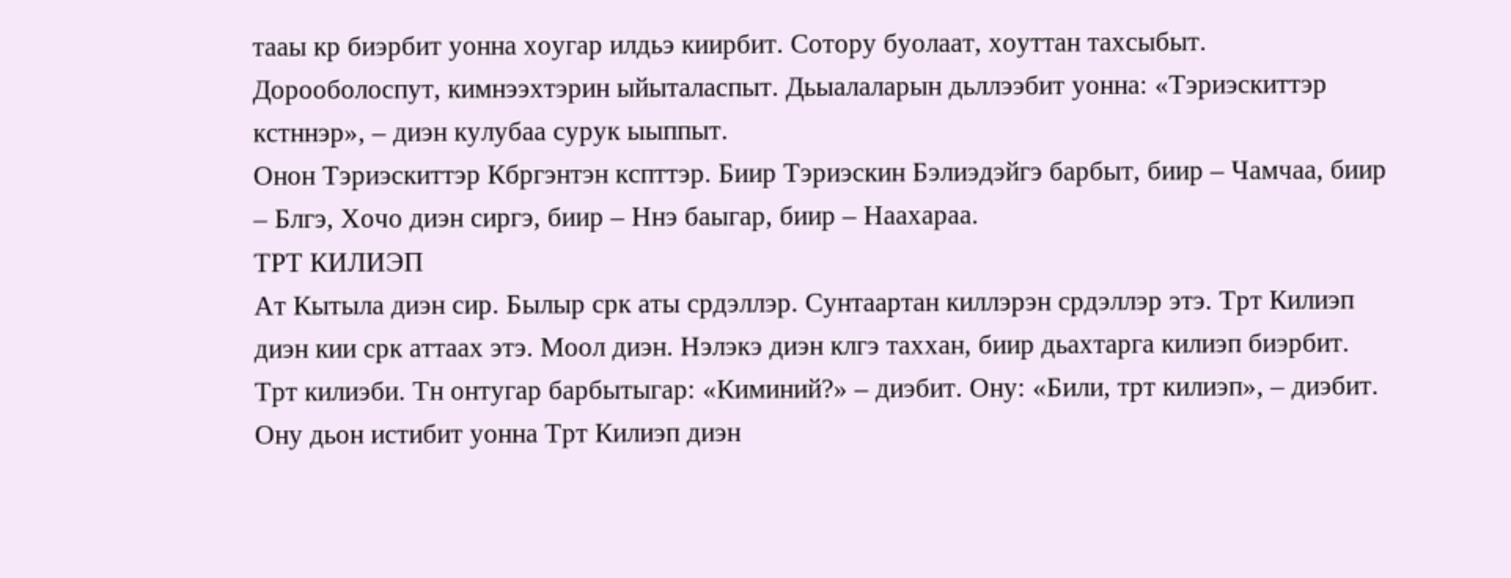тааы кр биэрбит уонна хоугар илдьэ киирбит. Сотору буолаат, хоуттан тахсыбыт. Дорооболоспут, кимнээхтэрин ыйыталаспыт. Дьыалаларын дьллээбит уонна: «Тэриэскиттэр кстннэр», – диэн кулубаа сурук ыыппыт.
Онон Тэриэскиттэр Кбргэнтэн кспттэр. Биир Тэриэскин Бэлиэдэйгэ барбыт, биир – Чамчаа, биир – Блгэ, Хочо диэн сиргэ, биир – Ннэ баыгар, биир – Наахараа.
ТРТ КИЛИЭП
Ат Кытыла диэн сир. Былыр срк аты срдэллэр. Сунтаартан киллэрэн срдэллэр этэ. Трт Килиэп диэн кии срк аттаах этэ. Моол диэн. Нэлэкэ диэн клгэ таххан, биир дьахтарга килиэп биэрбит. Трт килиэби. Тн онтугар барбытыгар: «Киминий?» – диэбит. Ону: «Били, трт килиэп», – диэбит. Ону дьон истибит уонна Трт Килиэп диэн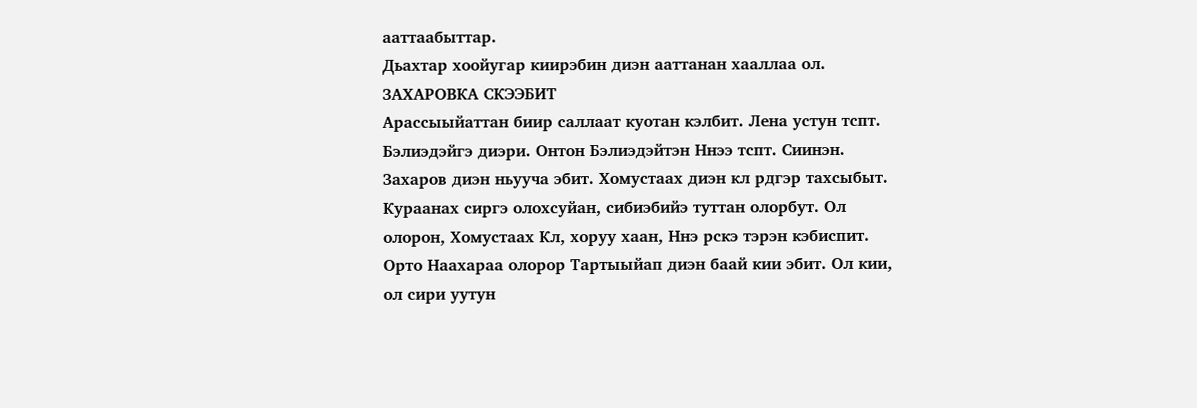ааттаабыттар.
Дьахтар хоойугар киирэбин диэн ааттанан хааллаа ол.
ЗАХАРОВКА СКЭЭБИТ
Арассыыйаттан биир саллаат куотан кэлбит. Лена устун тспт. Бэлиэдэйгэ диэри. Онтон Бэлиэдэйтэн Ннээ тспт. Сиинэн. Захаров диэн ньууча эбит. Хомустаах диэн кл рдгэр тахсыбыт. Кураанах сиргэ олохсуйан, сибиэбийэ туттан олорбут. Ол олорон, Хомустаах Кл, хоруу хаан, Ннэ рскэ тэрэн кэбиспит.
Орто Наахараа олорор Тартыыйап диэн баай кии эбит. Ол кии, ол сири уутун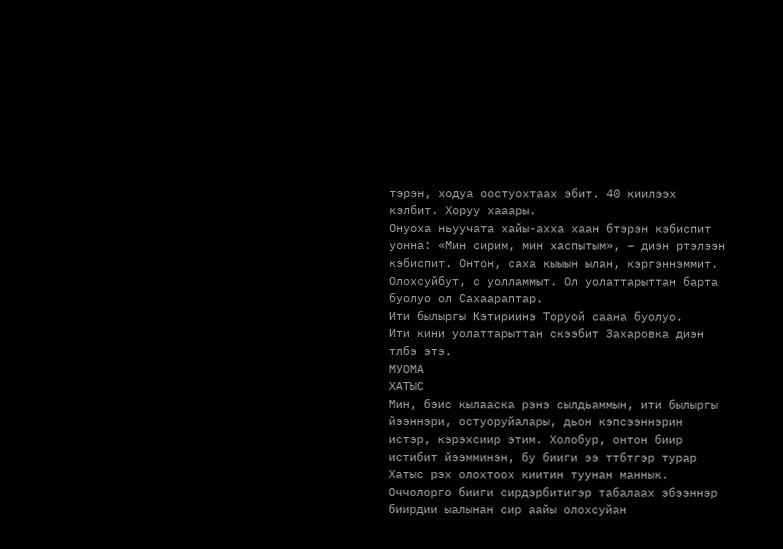тэрэн, ходуа оостуохтаах эбит. 40 киилээх кэлбит. Хоруу хааары.
Онуоха ньуучата хайы-ахха хаан бтэрэн кэбиспит уонна: «Мин сирим, мин хаспытым», – диэн ртэлээн кэбиспит. Онтон, саха кыыын ылан, кэргэннэммит. Олохсуйбут, с уолламмыт. Ол уолаттарыттан барта буолуо ол Сахаараптар.
Ити былыргы Кэтириинэ Торуой саана буолуо.
Ити кини уолаттарыттан скээбит Захаровка диэн тлбэ этэ.
МУОМА
ХАТЫС
Мин, бэис кылааска рэнэ сылдьаммын, ити былыргы йээннэри, остуоруйалары, дьон кэпсээннэрин истэр, кэрэхсиир этим. Холобур, онтон биир истибит йээмминэн, бу бииги ээ ттбтгэр турар Хатыс рэх олохтоох киитин туунан маннык.
Оччолорго бииги сирдэрбитигэр табалаах эбээннэр биирдии ыалынан сир аайы олохсуйан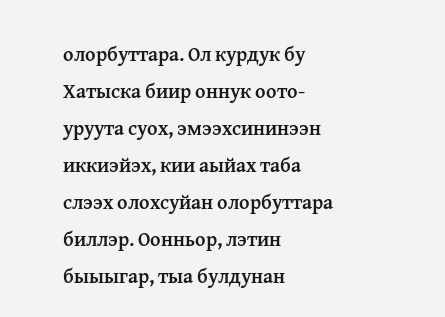олорбуттара. Ол курдук бу Хатыска биир оннук оото-уруута суох, эмээхсининээн иккиэйэх, кии аыйах таба слээх олохсуйан олорбуттара биллэр. Оонньор, лэтин быыыгар, тыа булдунан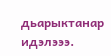дьарыктанар идэлэээ.